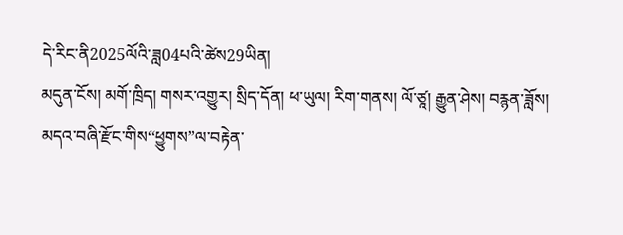དེ་རིང་ནི2025ལོའི་ཟླ04པའི་ཚེས29ཡིན།
མདུན་ངོས། མགོ་ཁྲིད། གསར་འགྱུར། སྲིད་དོན། ཕ་ཡུལ། རིག་གནས། ལོ་ཙཱ། རྒྱུན་ཤེས། བརྙན་ཟློས།
མདའ་བཞི་རྫོང་གིས“ཕྱུགས”ལ་བརྟེན་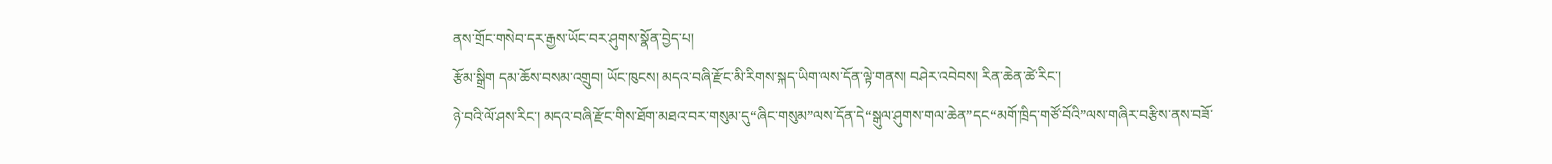ནས་གྲོང་གསེབ་དར་རྒྱས་ཡོང་བར་ཤུགས་སྣོན་བྱེད་པ།
རྩོམ་སྒྲིག དམ་ཆོས་བསམ་འགྲུབ། ཡོང་ཁུངས། མདའ་བཞི་རྫོང་མི་རིགས་སྐད་ཡིག་ལས་དོན་ལྟེ་གནས། བཤེར་འབེབས། རིན་ཆེན་ཚེ་རིང་།
ཉེ་བའི་ལོ་ཤས་རིང་། མདའ་བཞི་རྫོང་གིས་ཐོག་མཐའ་བར་གསུམ་དུ“ཞིང་གསུམ”ལས་དོན་དེ“སྒུལ་ཤུགས་གལ་ཆེན”དང“མགོ་ཁྲིད་གཙོ་བོའི”ལས་གཞིར་བརྩིས་ནས་བཟོ་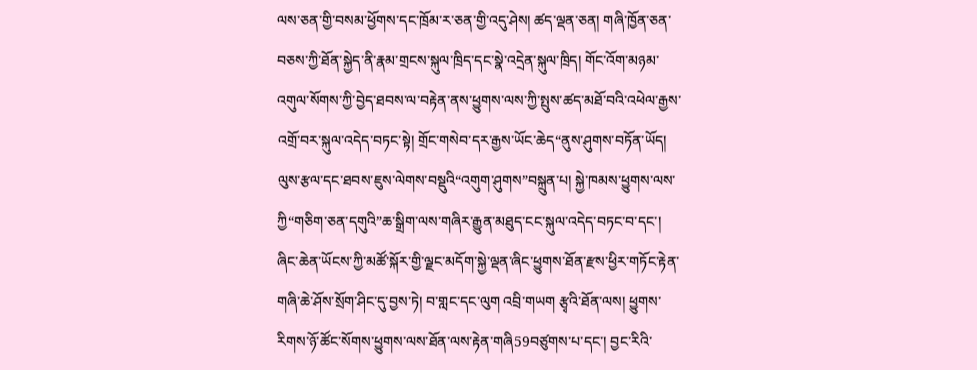ལས་ཅན་གྱི་བསམ་ཕྱོགས་དང་ཁྲོམ་ར་ཅན་གྱི་འདུ་ཤེས། ཚད་ལྡན་ཅན། གཞི་ཁྱོན་ཅན་བཅས་ཀྱི་ཐོན་སྐྱེད་ནི་རྣམ་གྲངས་སྐུལ་ཁྲིད་དང་སྣེ་འདྲེན་སྐུལ་ཁྲིད། གོང་འོག་མཉམ་འགུལ་སོགས་ཀྱི་བྱེད་ཐབས་ལ་བརྟེན་ནས་ཕྱུགས་ལས་ཀྱི་སྤུས་ཚད་མཐོ་བའི་འཕེལ་རྒྱས་འགྲོ་བར་སྐུལ་འདེད་བཏང་སྟེ། གྲོང་གསེབ་དར་རྒྱས་ཡོང་ཆེད“ནུས་ཤུགས་བཏོན་ཡོད།
ལུས་རྩལ་དང་ཐབས་ཇུས་ལེགས་བསྡུའི“འགུག་ཤུགས”བསྐྲུན་པ། སྐྱེ་ཁམས་ཕྱུགས་ལས་ཀྱི“གཅིག་ཅན་དགུའི”ཆ་སྒྲིག་ལས་གཞིར་རྒྱུན་མཐུད་ངང་སྐུལ་འདེད་བཏང་བ་དང་། ཞིང་ཆེན་ཡོངས་ཀྱི་མཚོ་སྐོར་གྱི་ལྗང་མདོག་སྐྱེ་ལྡན་ཞིང་ཕྱུགས་ཐོན་རྫས་ཕྱིར་གཏོང་རྟེན་གཞི་ཆེ་ཤོས་སྲོག་ཤིང་དུ་བྱས་ཏེ། བ་གླང་དང་ལུག འབྲི་གཡག རྩྭའི་ཐོན་ལས། ཕྱུགས་རིགས་ཉོ་ཚོང་སོགས་ཕྱུགས་ལས་ཐོན་ལས་རྟེན་གཞི59བཙུགས་པ་དང་། བྱང་རིའི་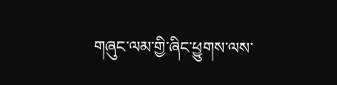གཞུང་ལམ་གྱི་ཞིང་ཕྱུགས་ལས་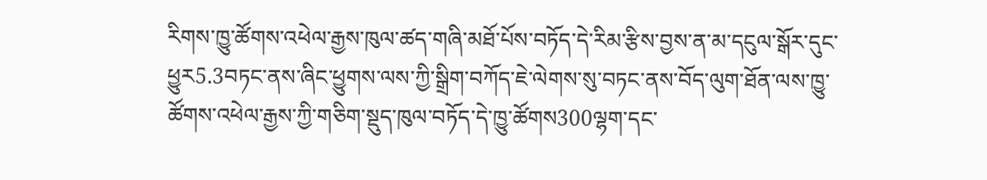རིགས་ཁྱུ་ཚོགས་འཕེལ་རྒྱས་ཁུལ་ཚད་གཞི་མཐོ་པོས་བཏོད་དེ་རིམ་རྩིས་བྱས་ན་མ་དངུལ་སྒོར་དུང་ཕྱུར5.3བཏང་ནས་ཞིང་ཕྱུགས་ལས་ཀྱི་སྒྲིག་བཀོད་ཇེ་ལེགས་སུ་བཏང་ནས་བོད་ལུག་ཐོན་ལས་ཁྱུ་ཚོགས་འཕེལ་རྒྱས་ཀྱི་གཅིག་སྡུད་ཁུལ་བཏོད་དེ་ཁྱུ་ཚོགས300ལྷག་དང་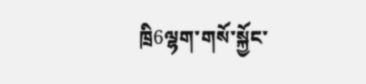ཁྲི6ལྷག་གསོ་སྐྱོང་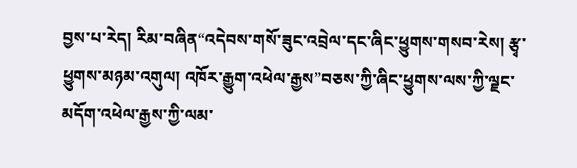བྱས་པ་རེད། རིམ་བཞིན“འདེབས་གསོ་ཟུང་འབྲེལ་དང་ཞིང་ཕྱུགས་གསབ་རེས། རྩྭ་ཕྱུགས་མཉམ་འགུལ། འཁོར་རྒྱུག་འཕེལ་རྒྱས”བཅས་ཀྱི་ཞིང་ཕྱུགས་ལས་ཀྱི་ལྗང་མདོག་འཕེལ་རྒྱས་ཀྱི་ལམ་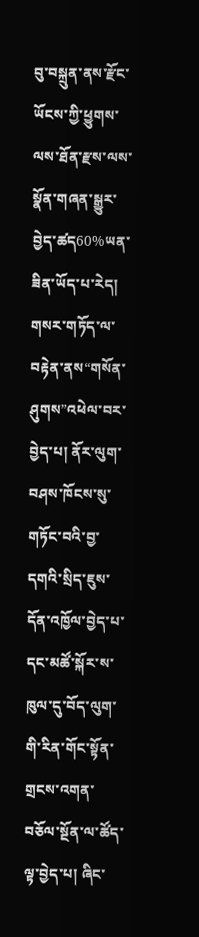བུ་བསྐྲུན་ནས་རྫོང་ཡོངས་ཀྱི་ཕྱུགས་ལས་ཐོན་རྫས་ལས་སྣོན་གཞན་སྒྱུར་བྱེད་ཚད60%ཡན་ཟིན་ཡོད་པ་རེད།
གསར་གཏོད་ལ་བརྟེན་ནས“གསོན་ཤུགས”འཕེལ་བར་བྱེད་པ། ནོར་ལུག་བཤས་ཁོངས་སུ་གཏོང་བའི་བྱ་དགའི་སྲིད་ཇུས་དོན་འཁྱོལ་བྱེད་པ་དང་མཚོ་སྐོར་ས་ཁུལ་དུ་བོད་ལུག་གི་རིན་གོང་སྟོན་གྲངས་འགན་བཅོལ་སྔོན་ལ་ཚོད་ལྟ་བྱེད་པ། ཞིང་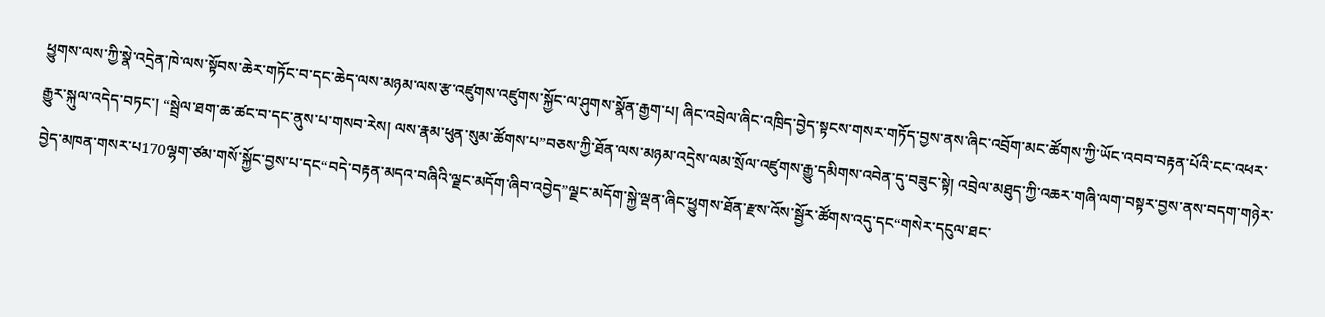ཕྱུགས་ལས་ཀྱི་སྣེ་འདྲེན་ཁེ་ལས་སྟོབས་ཆེར་གཏོང་བ་དང་ཆེད་ལས་མཉམ་ལས་རྩ་འཛུགས་འཛུགས་སྐྱོང་ལ་ཤུགས་སྣོན་རྒྱག་པ། ཞིང་འབྲེལ་ཞིང་འཁྲིད་བྱེད་སྟངས་གསར་གཏོད་བྱས་ནས་ཞིང་འབྲོག་མང་ཚོགས་ཀྱི་ཡོང་འབབ་བརྟན་པོའི་ངང་འཕར་རྒྱུར་སྐུལ་འདེད་བཏང་། “སྦྲེལ་ཐག་ཆ་ཚང་བ་དང་ནུས་པ་གསབ་རེས། ལས་རྣམ་ཕུན་སུམ་ཚོགས་པ”བཅས་ཀྱི་ཐོན་ལས་མཉམ་འདྲེས་ལམ་སྲོལ་འཛུགས་རྒྱུ་དམིགས་འབེན་དུ་བཟུང་སྟེ། འབྲེལ་མཐུད་ཀྱི་འཆར་གཞི་ལག་བསྟར་བྱས་ནས་བདག་གཉེར་བྱེད་མཁན་གསར་པ170ལྷག་ཙམ་གསོ་སྐྱོང་བྱས་པ་དང“བདེ་བརྟན་མདའ་བཞིའི་ལྗང་མདོག་ཞིབ་འབྱེད”ལྗང་མདོག་སྐྱེ་ལྡན་ཞིང་ཕྱུགས་ཐོན་རྫས་འོས་སྦྱོར་ཚོགས་འདུ་དང“གསེར་དངུལ་ཐང་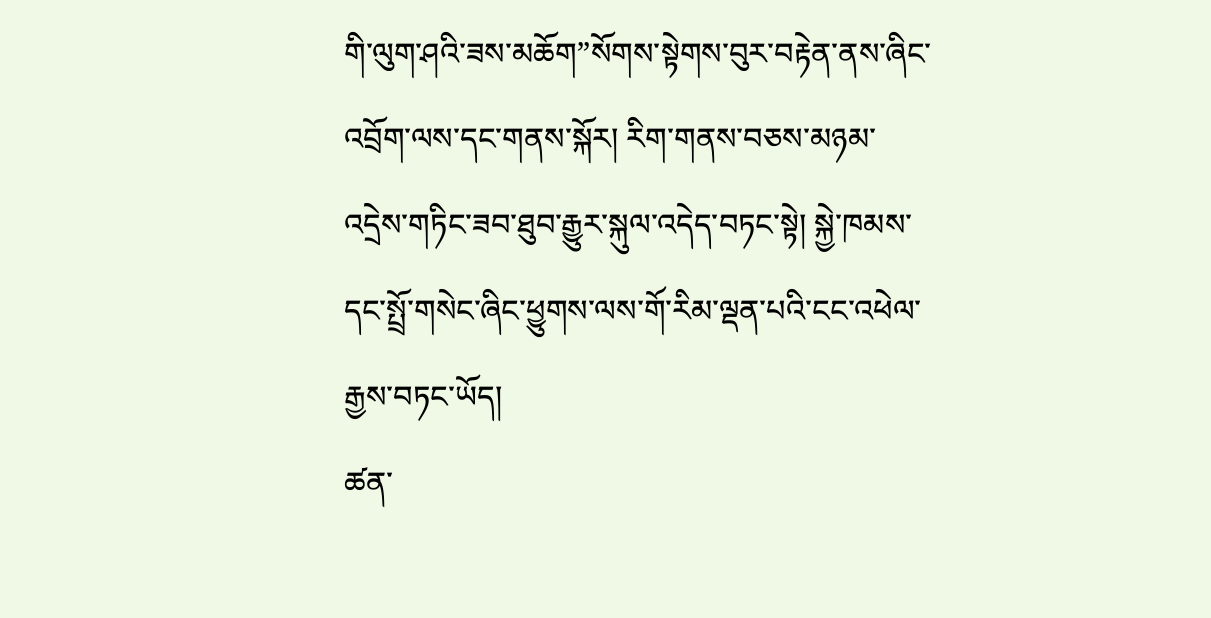གི་ལུག་ཤའི་ཟས་མཆོག”སོགས་སྟེགས་བུར་བརྟེན་ནས་ཞིང་འབྲོག་ལས་དང་གནས་སྐོར། རིག་གནས་བཅས་མཉམ་འདྲེས་གཏིང་ཟབ་ཐུབ་རྒྱུར་སྐུལ་འདེད་བཏང་སྟེ། སྐྱེ་ཁམས་དང་སྤྲོ་གསེང་ཞིང་ཕྱུགས་ལས་གོ་རིམ་ལྡན་པའི་ངང་འཕེལ་རྒྱས་བཏང་ཡོད།
ཚན་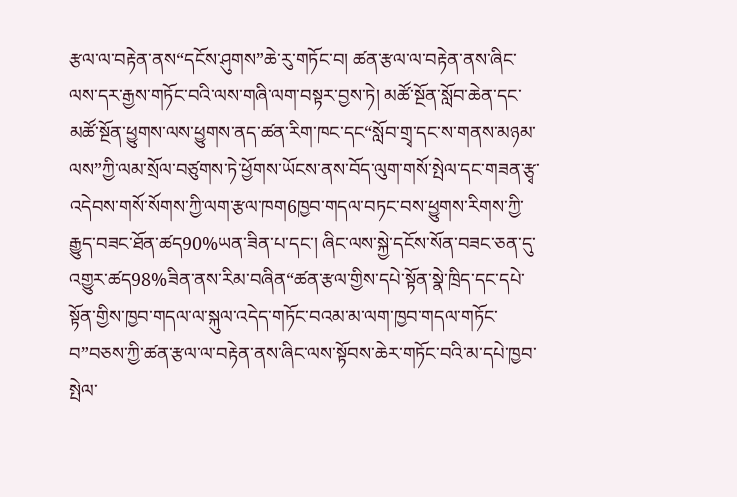རྩལ་ལ་བརྟེན་ནས“དངོས་ཤུགས”ཆེ་རུ་གཏོང་བ། ཚན་རྩལ་ལ་བརྟེན་ནས་ཞིང་ལས་དར་རྒྱས་གཏོང་བའི་ལས་གཞི་ལག་བསྟར་བྱས་ཏེ། མཚོ་སྔོན་སློབ་ཆེན་དང་མཚོ་སྔོན་ཕྱུགས་ལས་ཕྱུགས་ནད་ཚན་རིག་ཁང་དང“སློབ་གྲྭ་དང་ས་གནས་མཉམ་ལས”ཀྱི་ལམ་སྲོལ་བཙུགས་ཏེ་ཕྱོགས་ཡོངས་ནས་བོད་ལུག་གསོ་སྤེལ་དང་གཟན་རྩྭ་འདེབས་གསོ་སོགས་ཀྱི་ལག་རྩལ་ཁག6ཁྱབ་གདལ་བཏང་བས་ཕྱུགས་རིགས་ཀྱི་རྒྱུད་བཟང་ཐོན་ཚད90%ཡན་ཟིན་པ་དང་། ཞིང་ལས་སྐྱེ་དངོས་སོན་བཟང་ཅན་དུ་འགྱུར་ཚད98%ཟིན་ནས་རིམ་བཞིན“ཚན་རྩལ་གྱིས་དཔེ་སྟོན་སྣེ་ཁྲིད་དང་དཔེ་སྟོན་གྱིས་ཁྱབ་གདལ་ལ་སྐུལ་འདེད་གཏོང་བའམ་མ་ལག་ཁྱབ་གདལ་གཏོང་བ”བཅས་ཀྱི་ཚན་རྩལ་ལ་བརྟེན་ནས་ཞིང་ལས་སྟོབས་ཆེར་གཏོང་བའི་མ་དཔེ་ཁྱབ་སྤེལ་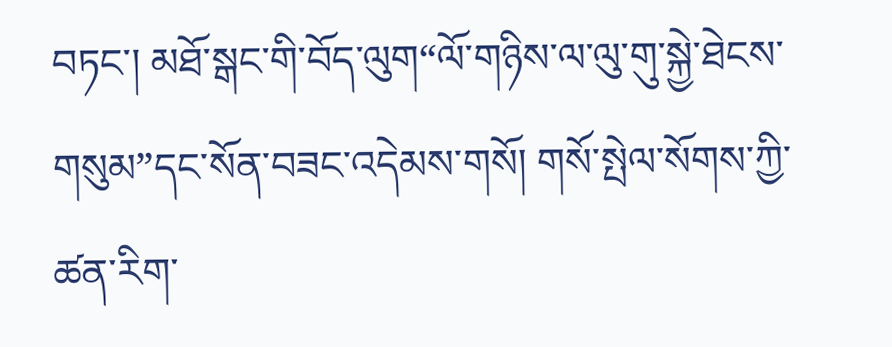བཏང་། མཐོ་སྒང་གི་བོད་ལུག“ལོ་གཉིས་ལ་ལུ་གུ་སྐྱེ་ཐེངས་གསུམ”དང་སོན་བཟང་འདེམས་གསོ། གསོ་སྤེལ་སོགས་ཀྱི་ཚན་རིག་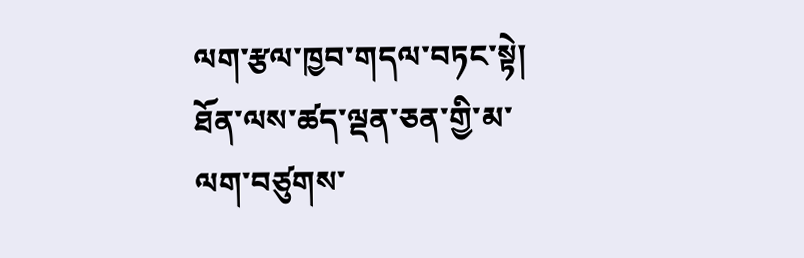ལག་རྩལ་ཁྱབ་གདལ་བཏང་སྟེ། ཐོན་ལས་ཚད་ལྡན་ཅན་གྱི་མ་ལག་བཙུགས་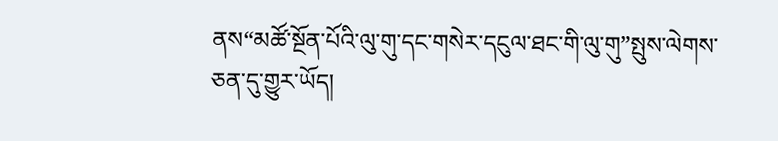ནས“མཚོ་སྔོན་པོའི་ལུ་གུ་དང་གསེར་དངུལ་ཐང་གི་ལུ་གུ”སྤུས་ལེགས་ཅན་དུ་གྱུར་ཡོད།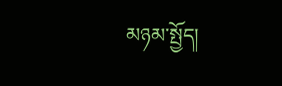མཉམ་སྤྱོད།